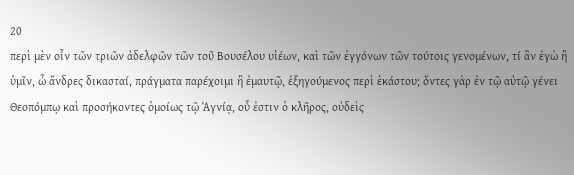20
περὶ μὲν οἶν τῶν τριῶν ἀδελφῶν τῶν τοῦ Βουσέλου υἱέων, καὶ τῶν ἐγγόνων τῶν τούτοις γενομένων, τί ἂν ἐγὼ ἢ ὑμῖν, ὦ ἄνδρες δικασταί, πράγματα παρέχοιμι ἢ ἐμαυτῷ, ἐξηγούμενος περὶ ἑκάστου; ὄντες γὰρ ἐν τῷ αὐτῷ γένει Θεοπόμπῳ καὶ προσήκοντες ὁμοίως τῷ Ἁγνίᾳ, οὗ ἐστιν ὁ κλῆρος, οὐδεὶς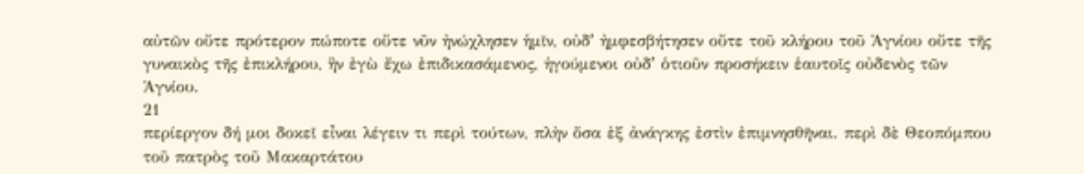αὐτῶν οὔτε πρότερον πώποτε οὔτε νῦν ἠνώχλησεν ἡμῖν, οὐδʼ ἠμφεσβήτησεν οὔτε τοῦ κλήρου τοῦ Ἁγνίου οὔτε τῆς γυναικὸς τῆς ἐπικλήρου, ἣν ἐγὼ ἔχω ἐπιδικασάμενος, ἡγούμενοι οὐδʼ ὁτιοῦν προσήκειν ἑαυτοῖς οὐδενὸς τῶν Ἁγνίου.
21
περίεργον δή μοι δοκεῖ εἶναι λέγειν τι περὶ τούτων, πλὴν ὅσα ἐξ ἀνάγκης ἐστὶν ἐπιμνησθῆναι. περὶ δὲ Θεοπόμπου τοῦ πατρὸς τοῦ Μακαρτάτου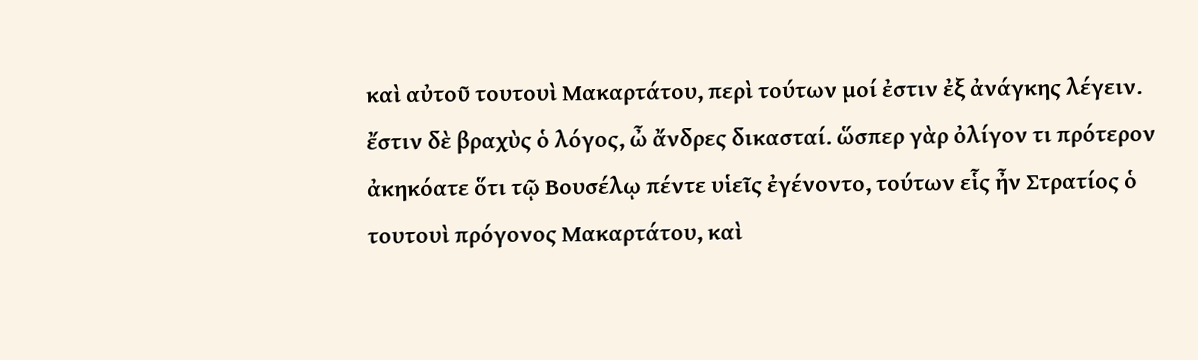καὶ αὐτοῦ τουτουὶ Μακαρτάτου, περὶ τούτων μοί ἐστιν ἐξ ἀνάγκης λέγειν. ἔστιν δὲ βραχὺς ὁ λόγος, ὦ ἄνδρες δικασταί. ὥσπερ γὰρ ὀλίγον τι πρότερον ἀκηκόατε ὅτι τῷ Βουσέλῳ πέντε υἱεῖς ἐγένοντο, τούτων εἷς ἦν Στρατίος ὁ τουτουὶ πρόγονος Μακαρτάτου, καὶ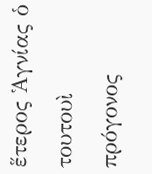ἕτερος Ἁγνίας ὁ τουτουὶ πρόγονος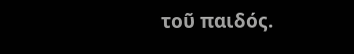τοῦ παιδός.